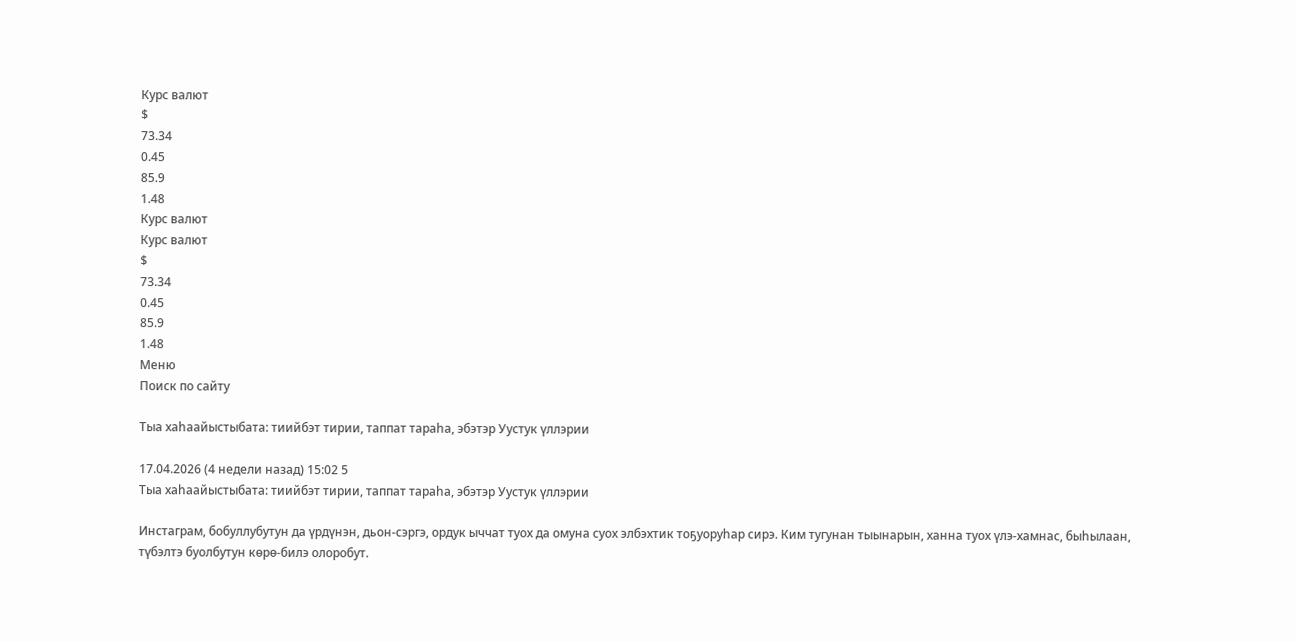Курс валют
$
73.34
0.45
85.9
1.48
Курс валют
Курс валют
$
73.34
0.45
85.9
1.48
Меню
Поиск по сайту

Тыа хаһаайыстыбата: тиийбэт тирии, таппат тараһа, эбэтэр Уустук үллэрии

17.04.2026 (4 недели назад) 15:02 5
Тыа хаһаайыстыбата: тиийбэт тирии, таппат тараһа, эбэтэр Уустук үллэрии

Инстаграм, бобуллубутун да үрдүнэн, дьон-сэргэ, ордук ыччат туох да омуна суох элбэхтик тоҕуоруһар сирэ. Ким тугунан тыынарын, ханна туох үлэ-хамнас, быһылаан, түбэлтэ буолбутун көрө-билэ олоробут.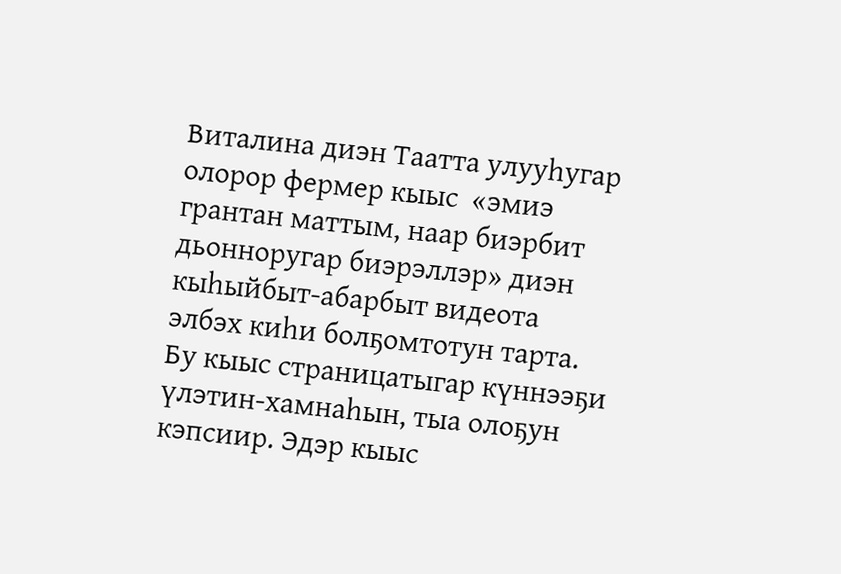Виталина диэн Таатта улууһугар олорор фермер кыыс  «эмиэ грантан маттым, наар биэрбит дьонноругар биэрэллэр» диэн кыһыйбыт-абарбыт видеота элбэх киһи болҕомтотун тарта. Бу кыыс страницатыгар күннээҕи үлэтин-хамнаһын, тыа олоҕун кэпсиир. Эдэр кыыс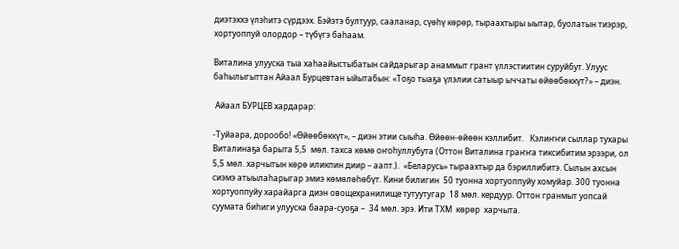диэтэххэ үлэһитэ сүрдээх. Бэйэтэ бултуур, сааланар, сүөһү көрөр, тыраахтыры ыытар, буолатын тиэрэр, хортуоппуй олордор – түбүгэ баһаам.

Виталина улууска тыа хаһаайыстыбатын сайдарыгар анаммыт грант үллэстиитин суруйбут. Улуус баһылыгыттан Айаал Бурцевтан ыйытабын: «Тоҕо тыаҕа үлэлии сатыыр ыччаты өйөөбөккүт?» – диэн.

 Айаал БУРЦЕВ хардарар:

-Туйаара, дорообо! «Өйөөбөккүт», – диэн этии сыыһа. Өйөөн-өйөөн кэллибит.   Кэлиҥҥи сыллар тухары Виталинаҕа барыта 5,5  мөл. тахса көмө оҥоһуллубута (Оттон Виталина граҥҥа тиксибитим эрээри, ол 5,5 мөл. харчытын көрө иликпин диир – аапт.).  «Беларусь» тыраахтыр да бэриллибитэ. Сылын ахсын сиэмэ атыылаһарыгар эмиэ көмөлөһөбүт. Кини билигин  50 туонна хортуоппуйу хомуйар. 300 туонна хортуоппуйу харайарга диэн овощехранилище тутуутугар  18 мөл. кердуур. Оттон гранмыт уопсай суумата биһиги улууска баара-суоҕа –  34 мөл. эрэ. Ити ТХМ  көрөр  харчыта.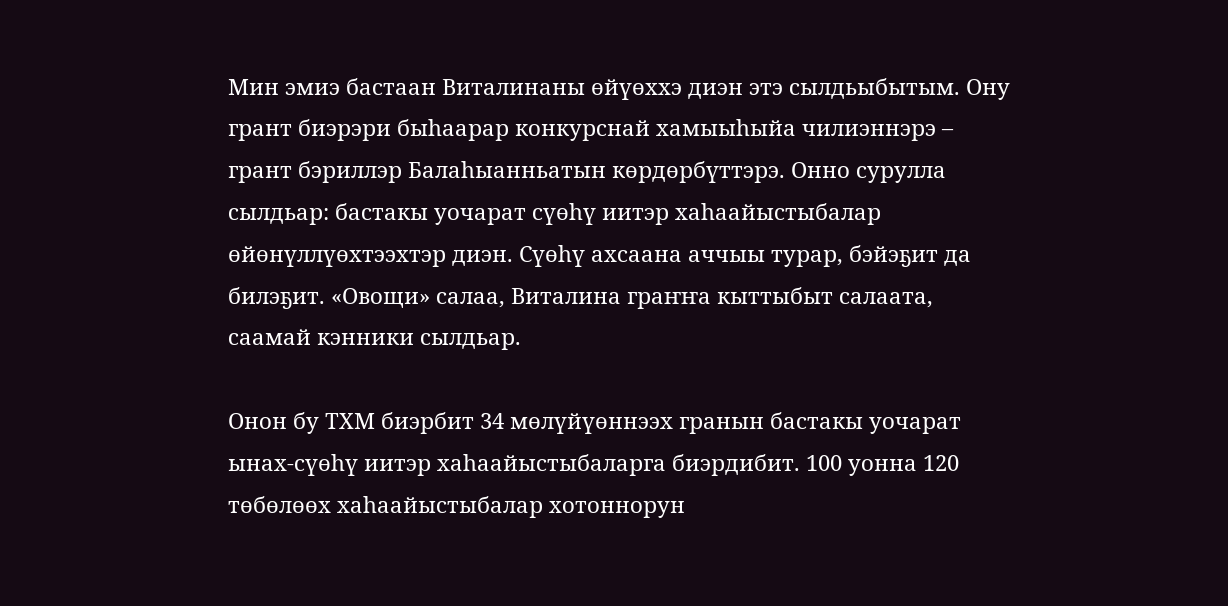Мин эмиэ бастаан Виталинаны өйүөххэ диэн этэ сылдьыбытым. Ону грант биэрэри быһаарар конкурснай хамыыһыйа чилиэннэрэ – грант бэриллэр Балаһыанньатын көрдөрбүттэрэ. Онно сурулла сылдьар: бастакы уочарат сүөһү иитэр хаһаайыстыбалар өйөнүллүөхтээхтэр диэн. Сүөһү ахсаана аччыы турар, бэйэҕит да билэҕит. «Овощи» салаа, Виталина граҥҥа кыттыбыт салаата, саамай кэнники сылдьар.

Онон бу ТХМ биэрбит 34 мөлүйүөннээх гранын бастакы уочарат ынах-сүөһү иитэр хаһаайыстыбаларга биэрдибит. 100 уонна 120 төбөлөөх хаһаайыстыбалар хотоннорун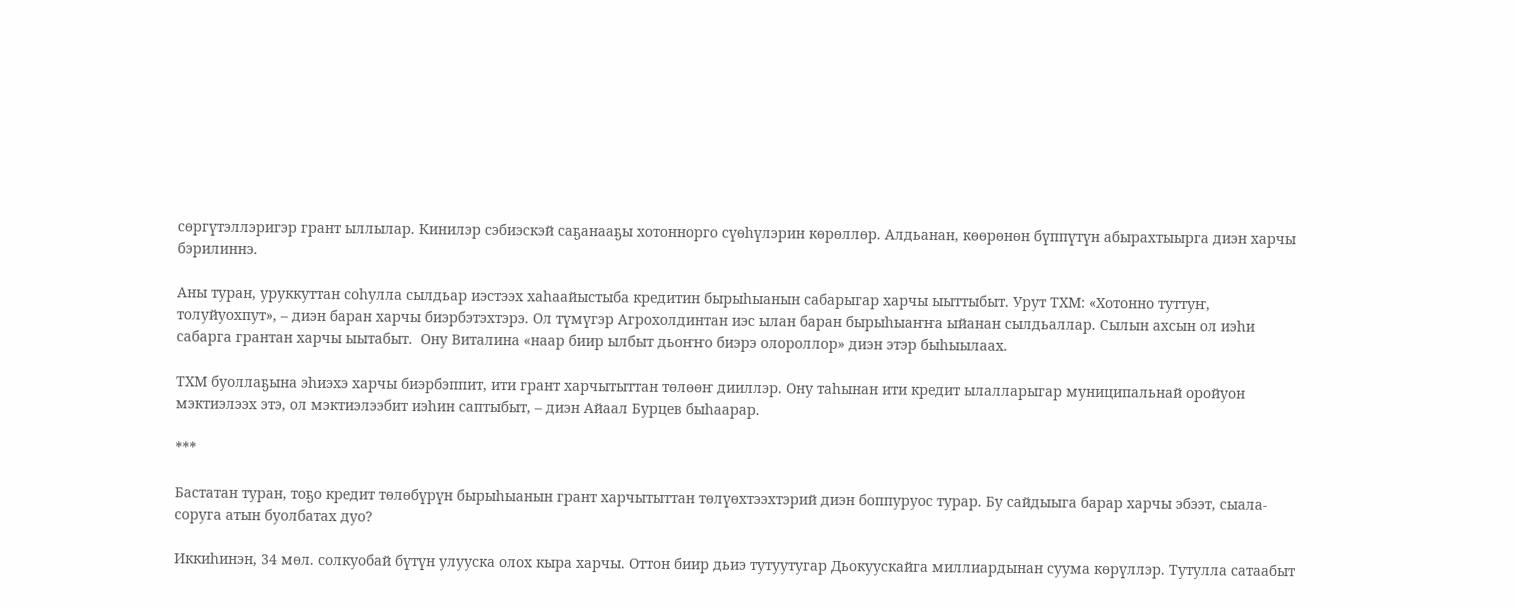сөргүтэллэригэр грант ыллылар. Кинилэр сэбиэскэй саҕанааҕы хотоннорго сүөһүлэрин көрөллөр. Алдьанан, көөрөнөн бүппүтүн абырахтыырга диэн харчы бэрилиннэ.

Аны туран, уруккуттан соһулла сылдьар иэстээх хаһаайыстыба кредитин бырыһыанын сабарыгар харчы ыыттыбыт. Урут ТХМ: «Хотонно туттуҥ, толуйуохпут», – диэн баран харчы биэрбэтэхтэрэ. Ол түмүгэр Агрохолдинтан иэс ылан баран бырыһыаҥҥа ыйанан сылдьаллар. Сылын ахсын ол иэһи сабарга грантан харчы ыытабыт.  Ону Виталина «наар биир ылбыт дьоҥҥо биэрэ олороллор» диэн этэр быһыылаах.

ТХМ буоллаҕына эһиэхэ харчы биэрбэппит, ити грант харчытыттан төлөөҥ дииллэр. Ону таһынан ити кредит ылалларыгар муниципальнай оройуон мэктиэлээх этэ, ол мэктиэлээбит иэһин саптыбыт, – диэн Айаал Бурцев быһаарар.

***

Бастатан туран, тоҕо кредит төлөбүрүн бырыһыанын грант харчытыттан төлүөхтээхтэрий диэн боппуруос турар. Бу сайдыыга барар харчы эбээт, сыала-соруга атын буолбатах дуо?

Иккиһинэн, 34 мөл. солкуобай бүтүн улууска олох кыра харчы. Оттон биир дьиэ тутуутугар Дьокуускайга миллиардынан суума көрүллэр. Тутулла сатаабыт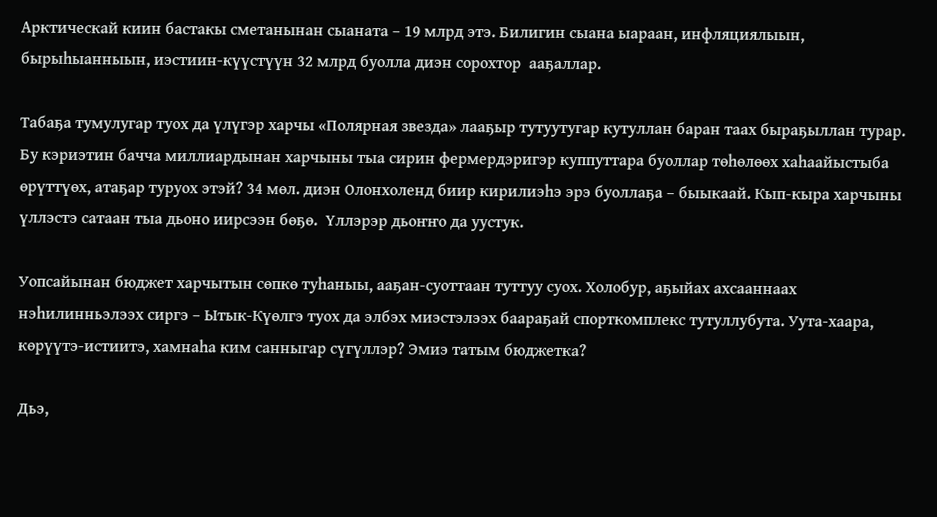Арктическай киин бастакы сметанынан сыаната – 19 млрд этэ. Билигин сыана ыараан, инфляциялыын, бырыһыанныын, иэстиин-күүстүүн 32 млрд буолла диэн сорохтор  ааҕаллар.

Табаҕа тумулугар туох да үлүгэр харчы «Полярная звезда» лааҕыр тутуутугар кутуллан баран таах быраҕыллан турар. Бу кэриэтин бачча миллиардынан харчыны тыа сирин фермердэригэр куппуттара буоллар төһөлөөх хаһаайыстыба өрүттүөх, атаҕар туруох этэй? 34 мөл. диэн Олонхоленд биир кирилиэһэ эрэ буоллаҕа – быыкаай. Кып-кыра харчыны үллэстэ сатаан тыа дьоно иирсээн бөҕө.  Үллэрэр дьоҥҥо да уустук.

Уопсайынан бюджет харчытын сөпкө туһаныы, ааҕан-суоттаан туттуу суох. Холобур, аҕыйах ахсааннаах нэһилинньэлээх сиргэ – Ытык-Күөлгэ туох да элбэх миэстэлээх баараҕай спорткомплекс тутуллубута. Уута-хаара, көрүүтэ-истиитэ, хамнаһа ким санныгар сүгүллэр? Эмиэ татым бюджетка?

Дьэ,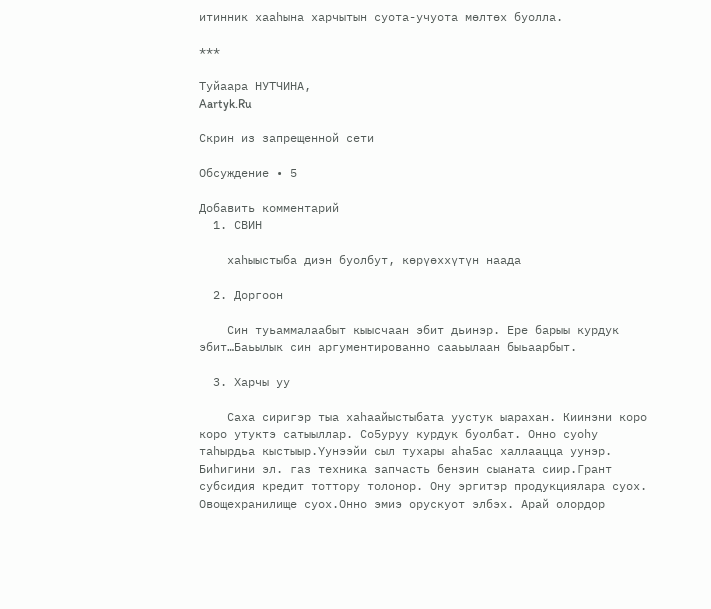итинник хааһына харчытын суота-учуота мөлтөх буолла.

***

Туйаара НУТЧИНА,
Aartyk.Ru

Скрин из запрещенной сети

Обсуждение • 5

Добавить комментарий
  1. СВИН

    хаһыыстыба диэн буолбут, көрүөххүтүн наада

  2. Доргоон

    Син туьаммалаабыт кыысчаан эбит дьинэр. Ере барыы курдук эбит…Баьылык син аргументированно сааьылаан быьаарбыт.

  3. Харчы уу

    Саха сиригэр тыа хаhаайыстыбата уустук ыарахан. Киинэни коро коро утуктэ сатыыллар. Со5уруу курдук буолбат. Онно суоhу таhырдьа кыстыыр.Yунээйи сыл тухары аhа5ас халлаацца уунэр. Биhигини эл. газ техника запчасть бензин сыаната сиир.Грант субсидия кредит тоттору толонор. Ону эргитэр продукциялара суох. Овощехранилище суох.Онно эмиэ орускуот элбэх. Арай олордор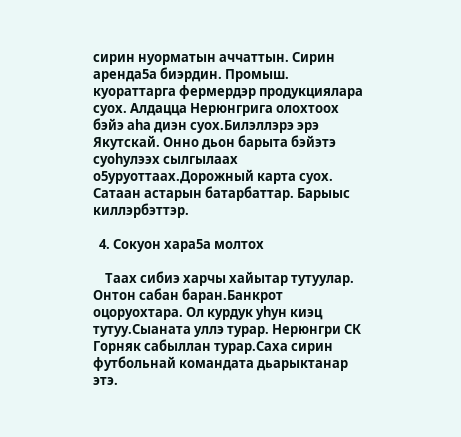сирин нуорматын аччаттын. Сирин аренда5а биэрдин. Промыш. куораттарга фермердэр продукциялара суох. Алдацца Нерюнгрига олохтоох бэйэ аhа диэн суох.Билэллэрэ эрэ Якутскай. Онно дьон барыта бэйэтэ суоhулээх сылгылаах о5уруоттаах.Дорожный карта суох. Сатаан астарын батарбаттар. Барыыс киллэрбэттэр.

  4. Сокуон хара5а молтох

    Таах сибиэ харчы хайытар тутуулар. Онтон сабан баран.Банкрот оцоруохтара. Ол курдук уhун киэц тутуу.Сыаната уллэ турар. Нерюнгри СК Горняк сабыллан турар.Саха сирин футбольнай командата дьарыктанар этэ.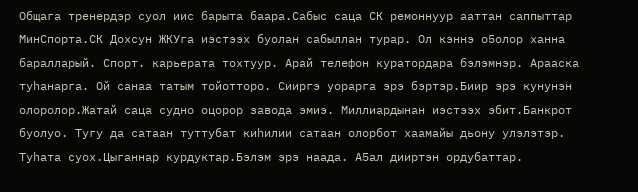Общага тренердэр суол иис барыта баара.Сабыс саца СК ремоннуур ааттан саппыттар МинСпорта.СК Дохсун ЖКУга иэстээх буолан сабыллан турар. Ол кэннэ о5олор ханна баралларый. Спорт. карьерата тохтуур. Арай телефон куратордара бэлэмнэр. Арааска туhанарга. Ой санаа татым тойотторо. Сииргэ уорарга эрэ бэртэр.Биир эрэ кунунэн олоролор.Жатай саца судно оцорор завода эмиэ. Миллиардынан иэстээх эбит.Банкрот буолуо. Тугу да сатаан туттубат киhилии сатаан олорбот хаамайы дьону улэлэтэр. Туhата суох.Цыганнар курдуктар.Бэлэм эрэ наада. А5ал дииртэн ордубаттар.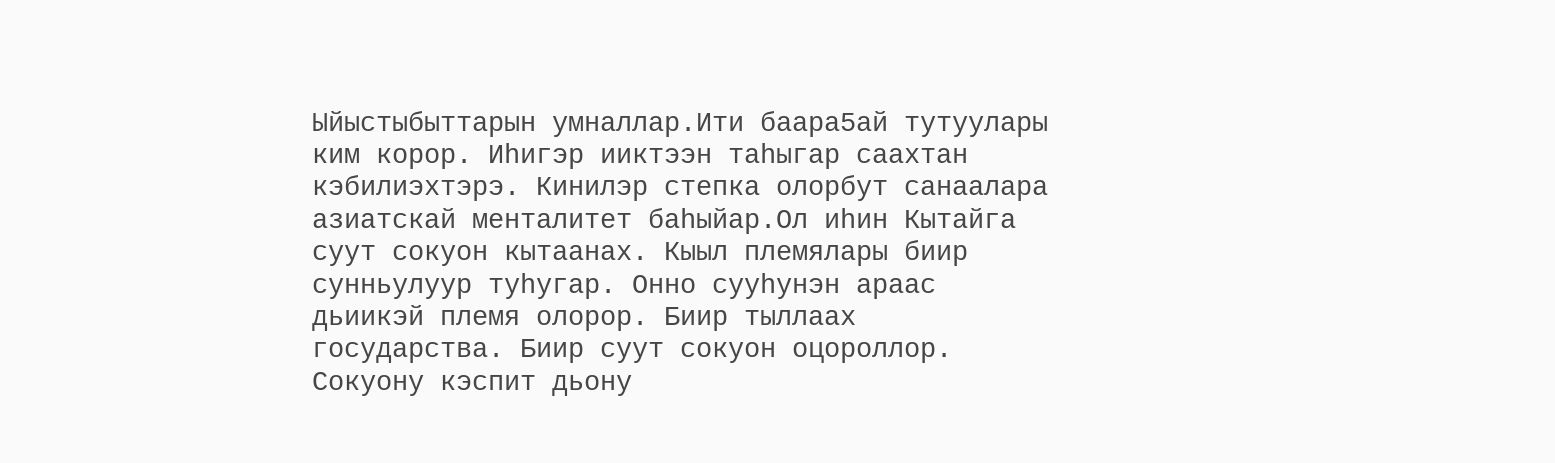Ыйыстыбыттарын умналлар.Ити баара5ай тутуулары ким корор. Иhигэр ииктээн таhыгар саахтан кэбилиэхтэрэ. Кинилэр степка олорбут санаалара азиатскай менталитет баhыйар.Ол иhин Кытайга суут сокуон кытаанах. Кыыл племялары биир сунньулуур туhугар. Онно сууhунэн араас дьиикэй племя олорор. Биир тыллаах государства. Биир суут сокуон оцороллор. Сокуону кэспит дьону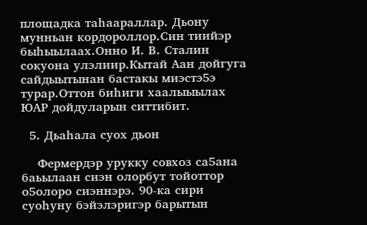площадка таhаараллар. Дьону мунньан кордороллор.Син тиийэр быhыылаах.Онно И. В. Сталин сокуона улэлиир.Кытай Аан дойгуга сайдыытынан бастакы миэстэ5э турар.Оттон биhиги хаалыыылах ЮАР дойдуларын ситтибит.

  5. Дьаhала суох дьон

    Фермердэр урукку совхоз са5ана баьылаан сиэн олорбут тойоттор о5олоро сиэннэрэ. 90-ка сири суоhуну бэйэлэригэр барытын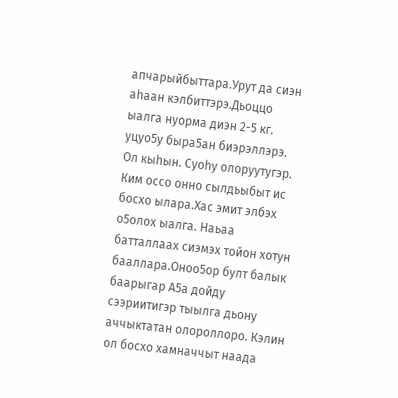апчарыйбыттара.Урут да сиэн аhаан кэлбиттэрэ.Дьоццо ыалга нуорма диэн 2-5 кг. уцуо5у быра5ан биэрэллэрэ. Ол кыhын. Суоhу олоруутугэр. Ким оссо онно сылдьыбыт ис босхо ылара.Хас эмит элбэх о5олох ыалга. Наьаа батталлаах сиэмэх тойон хотун бааллара.Оноо5ор булт балык баарыгар А5а дойду сээриитигэр тыылга дьону аччыктатан олороллоро. Кэлин ол босхо хамначчыт наада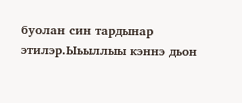буолан син тардынар этилэр.Ыьыллыы кэннэ дьон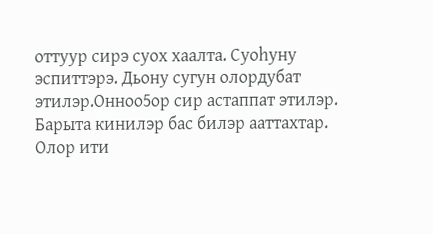оттуур сирэ суох хаалта. Суоhуну эспиттэрэ. Дьону сугун олордубат этилэр.Онноо5ор сир астаппат этилэр. Барыта кинилэр бас билэр ааттахтар. Олор ити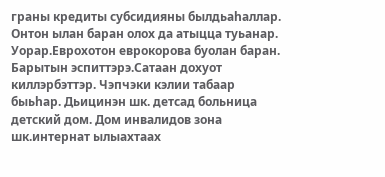граны кредиты субсидияны былдьаhаллар. Oнтон ылан баран олох да атыцца туьанар. Уорар.Еврохотон еврокорова буолан баран. Барытын эспиттэрэ.Сатаан дохуот киллэрбэттэр. Чэпчэки кэлии табаар быьhар. Дьицинэн шк. детсад больница детский дом. Дом инвалидов зона шк.интернат ылыахтаах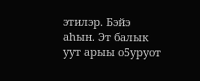этилэр. Бэйэ аhын. Эт балык уут арыы о5уруот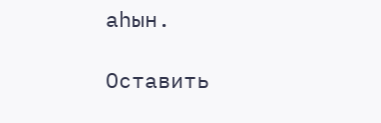аhын.

Оставить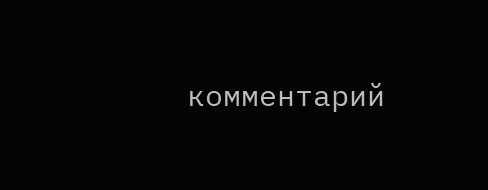комментарий